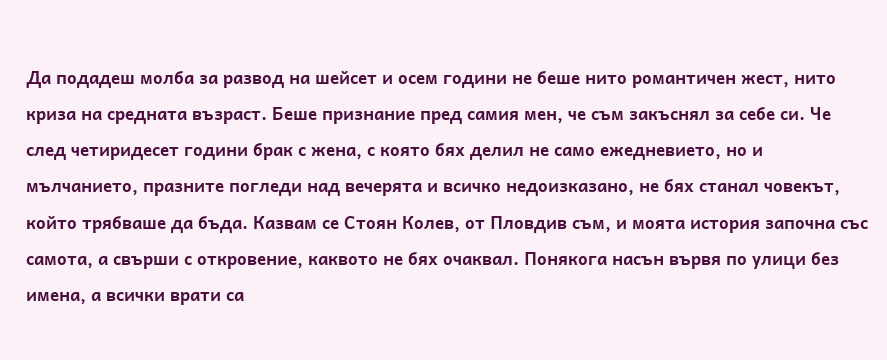Да подадеш молба за развод на шейсет и осем години не беше нито романтичен жест, нито криза на средната възраст. Беше признание пред самия мен, че съм закъснял за себе си. Че след четиридесет години брак с жена, с която бях делил не само ежедневието, но и мълчанието, празните погледи над вечерята и всичко недоизказано, не бях станал човекът, който трябваше да бъда. Казвам се Стоян Колев, от Пловдив съм, и моята история започна със самота, а свърши с откровение, каквото не бях очаквал. Понякога насън вървя по улици без имена, а всички врати са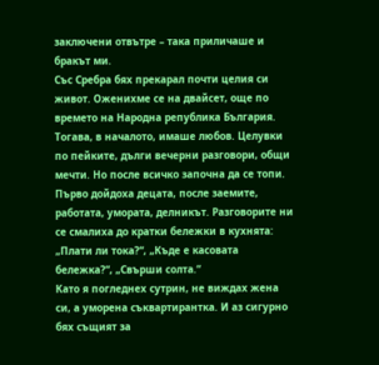заключени отвътре – така приличаше и бракът ми.
Със Сребра бях прекарал почти целия си живот. Оженихме се на двайсет, още по времето на Народна република България. Тогава, в началото, имаше любов. Целувки по пейките, дълги вечерни разговори, общи мечти. Но после всичко започна да се топи. Първо дойдоха децата, после заемите, работата, умората, делникът. Разговорите ни се смалиха до кратки бележки в кухнята: „Плати ли тока?“, „Къде е касовата бележка?“, „Свърши солта.“
Като я погледнех сутрин, не виждах жена си, а уморена съквартирантка. И аз сигурно бях същият за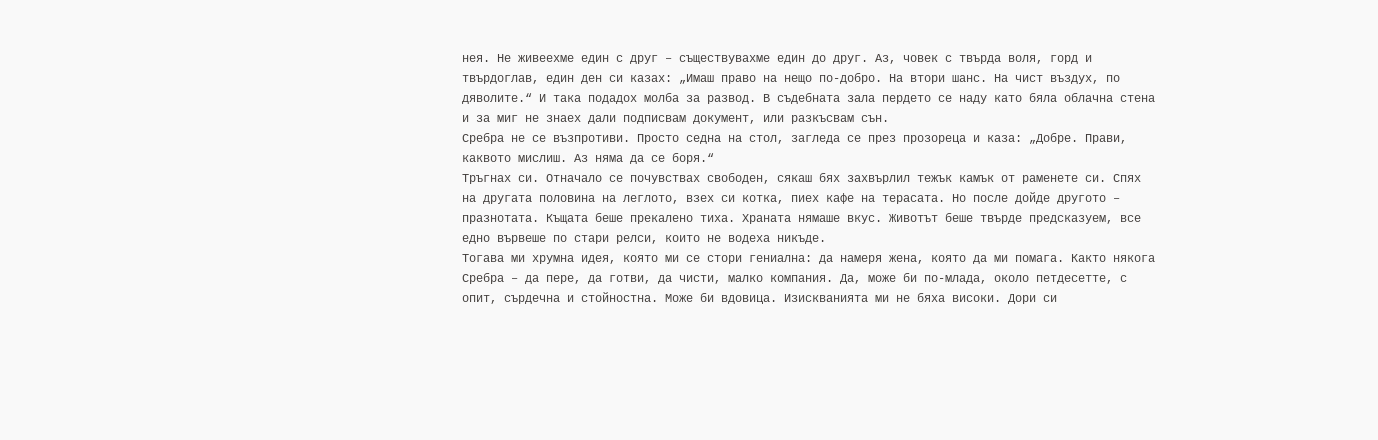нея. Не живеехме един с друг – съществувахме един до друг. Аз, човек с твърда воля, горд и твърдоглав, един ден си казах: „Имаш право на нещо по-добро. На втори шанс. На чист въздух, по дяволите.“ И така подадох молба за развод. В съдебната зала пердето се наду като бяла облачна стена и за миг не знаех дали подписвам документ, или разкъсвам сън.
Сребра не се възпротиви. Просто седна на стол, загледа се през прозореца и каза: „Добре. Прави, каквото мислиш. Аз няма да се боря.“
Тръгнах си. Отначало се почувствах свободен, сякаш бях захвърлил тежък камък от раменете си. Спях на другата половина на леглото, взех си котка, пиех кафе на терасата. Но после дойде другото – празнотата. Къщата беше прекалено тиха. Храната нямаше вкус. Животът беше твърде предсказуем, все едно вървеше по стари релси, които не водеха никъде.
Тогава ми хрумна идея, която ми се стори гениална: да намеря жена, която да ми помага. Както някога Сребра – да пере, да готви, да чисти, малко компания. Да, може би по-млада, около петдесетте, с опит, сърдечна и стойностна. Може би вдовица. Изискванията ми не бяха високи. Дори си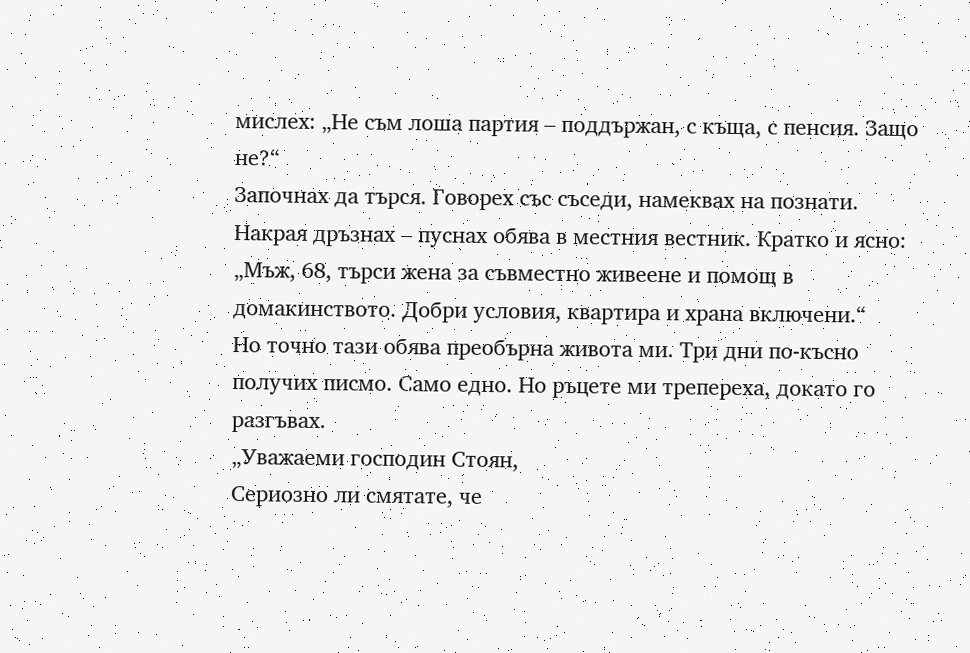мислех: „Не съм лоша партия – поддържан, с къща, с пенсия. Защо не?“
Започнах да търся. Говорех със съседи, намеквах на познати. Накрая дръзнах – пуснах обява в местния вестник. Кратко и ясно: „Мъж, 68, търси жена за съвместно живеене и помощ в домакинството. Добри условия, квартира и храна включени.“
Но точно тази обява преобърна живота ми. Три дни по-късно получих писмо. Само едно. Но ръцете ми трепереха, докато го разгъвах.
„Уважаеми господин Стоян,
Сериозно ли смятате, че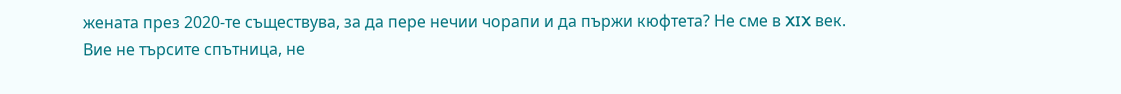жената през 2020-те съществува, за да пере нечии чорапи и да пържи кюфтета? Не сме в XIX век.
Вие не търсите спътница, не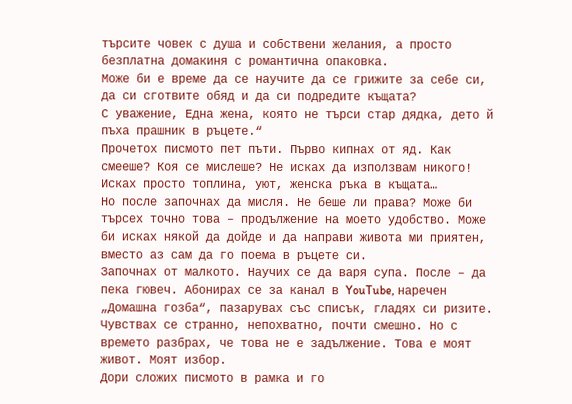търсите човек с душа и собствени желания, а просто безплатна домакиня с романтична опаковка.
Може би е време да се научите да се грижите за себе си, да си сготвите обяд и да си подредите къщата?
С уважение, Една жена, която не търси стар дядка, дето й пъха прашник в ръцете.“
Прочетох писмото пет пъти. Първо кипнах от яд. Как смееше? Коя се мислеше? Не исках да използвам никого! Исках просто топлина, уют, женска ръка в къщата…
Но после започнах да мисля. Не беше ли права? Може би търсех точно това – продължение на моето удобство. Може би исках някой да дойде и да направи живота ми приятен, вместо аз сам да го поема в ръцете си.
Започнах от малкото. Научих се да варя супа. После – да пека гювеч. Абонирах се за канал в YouTube, наречен „Домашна гозба“, пазарувах със списък, гладях си ризите. Чувствах се странно, непохватно, почти смешно. Но с времето разбрах, че това не е задължение. Това е моят живот. Моят избор.
Дори сложих писмото в рамка и го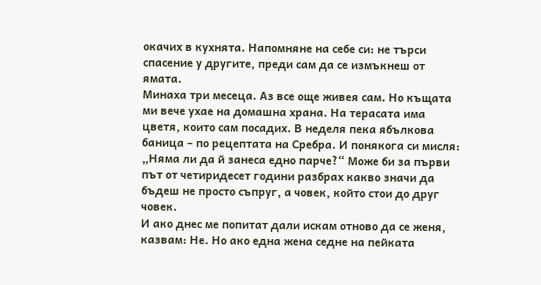окачих в кухнята. Напомняне на себе си: не търси спасение у другите, преди сам да се измъкнеш от ямата.
Минаха три месеца. Аз все още живея сам. Но къщата ми вече ухае на домашна храна. На терасата има цветя, които сам посадих. В неделя пека ябълкова баница – по рецептата на Сребра. И понякога си мисля: „Няма ли да й занеса едно парче?“ Може би за първи път от четиридесет години разбрах какво значи да бъдеш не просто съпруг, а човек, който стои до друг човек.
И ако днес ме попитат дали искам отново да се женя, казвам: Не. Но ако една жена седне на пейката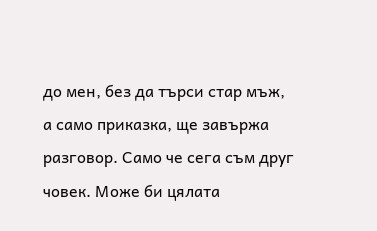до мен, без да търси стар мъж, а само приказка, ще завържа разговор. Само че сега съм друг човек. Може би цялата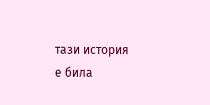тази история е била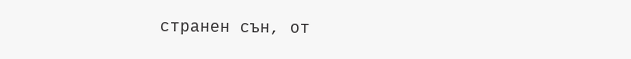странен сън, от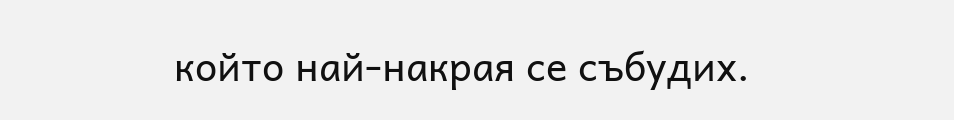който най-накрая се събудих.